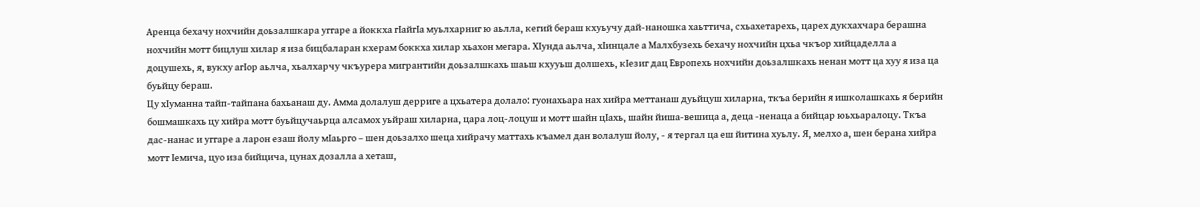Аренца бехачу нохчийн доьзалшкара уггаре а йоккха гIайгIа муьлхарниг ю аьлла, кегий бераш кхуьучу дай-наношка хаьттича, схьахетарехь, царех дукхахчара берашна нохчийн мотт бицлуш хилар я иза бицбаларан кхерам боккха хилар хьахон мегара. ХIунда аьлча, хIинцале а Малхбузехь бехачу нохчийн цхьа чкъор хийцаделла а доцушехь, я, вукху агIор аьлча, хьалхарчу чкъурера мигрантийн доьзалшкахь шаьш кхууьш долшехь, кIезиг дац Европехь нохчийн доьзалшкахь ненан мотт ца хуу я иза ца буьйцу бераш.
Цу хIуманна тайп-тайпана бахьанаш ду. Амма долалуш дерриге а цхьатера долало: гуонахьара нах хийра меттанаш дуьйцуш хиларна, ткъа берийн я ишколашкахь я берийн бошмашкахь цу хийра мотт буьйцучаьрца алсамох уьйраш хиларна, цара лоц-лоцуш и мотт шайн цIахь, шайн йиша-вешица а, деца -ненаца а бийцар юьхьаралоцу. Ткъа дас-нанас и уггаре а ларон езаш йолу мIаьрго – шен доьзалхо шеца хийрачу маттахь къамел дан волалуш йолу, - я тергал ца еш йитина хуьлу. Я, мелхо а, шен берана хийра мотт Iемича, цуо иза бийцича, цунах дозалла а хеташ,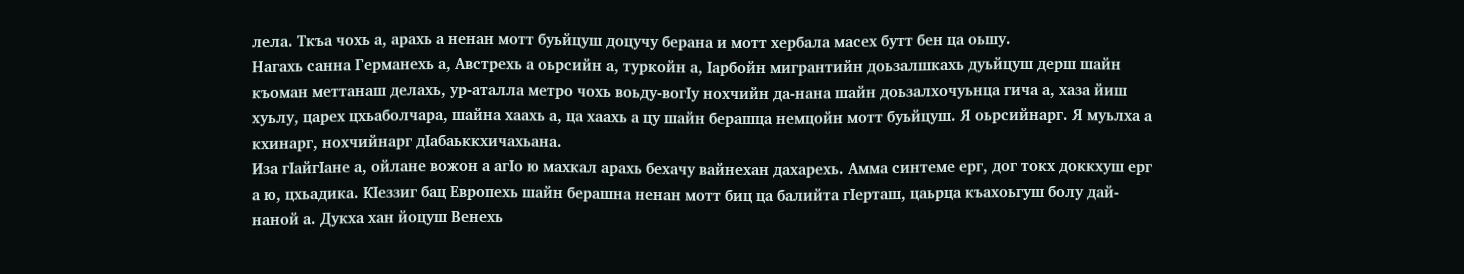лела. Ткъа чохь а, арахь а ненан мотт буьйцуш доцучу берана и мотт хербала масех бутт бен ца оьшу.
Нагахь санна Германехь а, Австрехь а оьрсийн а, туркойн а, Iарбойн мигрантийн доьзалшкахь дуьйцуш дерш шайн къоман меттанаш делахь, ур-аталла метро чохь воьду-вогIу нохчийн да-нана шайн доьзалхочуьнца гича а, хаза йиш хуьлу, царех цхьаболчара, шайна хаахь а, ца хаахь а цу шайн берашца немцойн мотт буьйцуш. Я оьрсийнарг. Я муьлха а кхинарг, нохчийнарг дIабаьккхичахьана.
Иза гIайгIане а, ойлане вожон а агIо ю махкал арахь бехачу вайнехан дахарехь. Амма синтеме ерг, дог токх доккхуш ерг а ю, цхьадика. КIеззиг бац Европехь шайн берашна ненан мотт биц ца балийта гIерташ, цаьрца къахоьгуш болу дай-наной а. Дукха хан йоцуш Венехь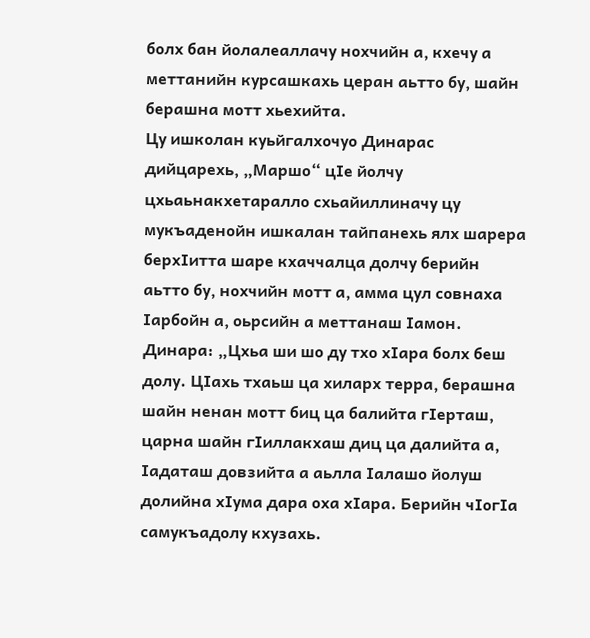болх бан йолалеаллачу нохчийн а, кхечу а меттанийн курсашкахь церан аьтто бу, шайн берашна мотт хьехийта.
Цу ишколан куьйгалхочуо Динарас дийцарехь, „Маршо“ цIе йолчу цхьаьнакхетаралло схьайиллиначу цу мукъаденойн ишкалан тайпанехь ялх шарера берхIитта шаре кхаччалца долчу берийн аьтто бу, нохчийн мотт а, амма цул совнаха Iарбойн а, оьрсийн а меттанаш Iамон.
Динара: „Цхьа ши шо ду тхо хIара болх беш долу. ЦIахь тхаьш ца хиларх терра, берашна шайн ненан мотт биц ца балийта гIерташ, царна шайн гIиллакхаш диц ца далийта а, Iадаташ довзийта а аьлла Iалашо йолуш долийна хIума дара оха хIара. Берийн чIогIа самукъадолу кхузахь.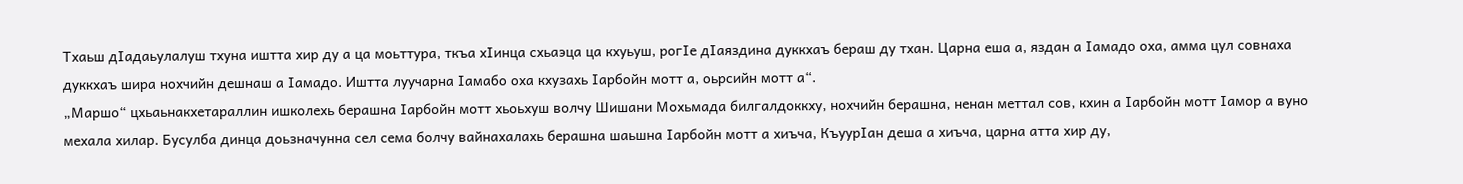Тхаьш дIадаьулалуш тхуна иштта хир ду а ца моьттура, ткъа хIинца схьаэца ца кхуьуш, рогIе дIаяздина дуккхаъ бераш ду тхан. Царна еша а, яздан а Iамадо оха, амма цул совнаха дуккхаъ шира нохчийн дешнаш а Iамадо. Иштта луучарна Iамабо оха кхузахь Iарбойн мотт а, оьрсийн мотт а“.
„Маршо“ цхьаьнакхетараллин ишколехь берашна Iарбойн мотт хьоьхуш волчу Шишани Мохьмада билгалдоккху, нохчийн берашна, ненан меттал сов, кхин а Iарбойн мотт Iамор а вуно мехала хилар. Бусулба динца доьзначунна сел сема болчу вайнахалахь берашна шаьшна Iарбойн мотт а хиъча, КъуурIан деша а хиъча, царна атта хир ду,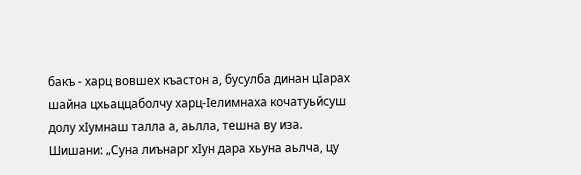бакъ - харц вовшех къастон а, бусулба динан цIарах шайна цхьаццаболчу харц-Iелимнаха кочатуьйсуш долу хIумнаш талла а, аьлла, тешна ву иза.
Шишани: „Суна лиънарг хIун дара хьуна аьлча, цу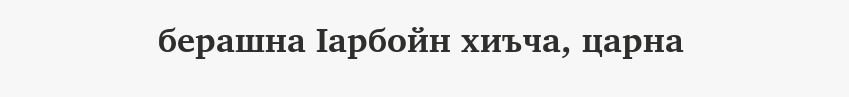берашна Iарбойн хиъча, царна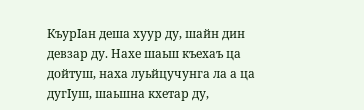КъурIан деша хуур ду, шайн дин девзар ду. Нахе шаьш къехаъ ца дойтуш, наха луьйцучунга ла а ца дугIуш, шаьшна кхетар ду,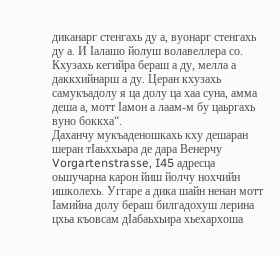диканарг стенгахь ду а, вуонарг стенгахь ду а. И Iалашо йолуш волавеллера со. Кхузахь кегийра бераш а ду, мелла а даккхийнарш а ду. Церан кхузахь самукъадолу я ца долу ца хаа суна, амма деша а, мотт Iамон а лаам-м бу цаьргахь вуно боккха“.
Даханчу мукъаденошкахь кху дешаран шеран тIаьххьара де дара Венерчу Vorgartenstrasse, I45 адресца оьшучарна карон йиш йолчу нохчийн ишколехь. Уггаре а дика шайн ненан мотт Iамийна долу бераш билгадохуш лерина цхьа къовсам дIабаьхьира хьехархоша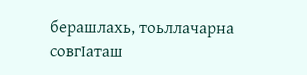берашлахь, тоьллачарна совгIаташ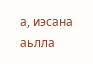а, иэсана аьлла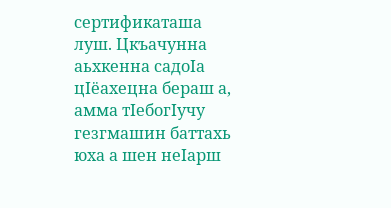сертификаташа луш. Цкъачунна аьхкенна садоIа цIёахецна бераш а, амма тIебогIучу гезгмашин баттахь юха а шен неIарш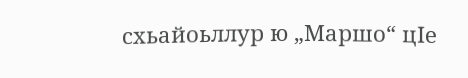схьайоьллур ю „Маршо“ цIе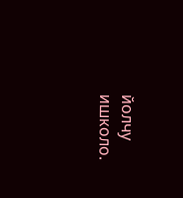йолчу ишколо.